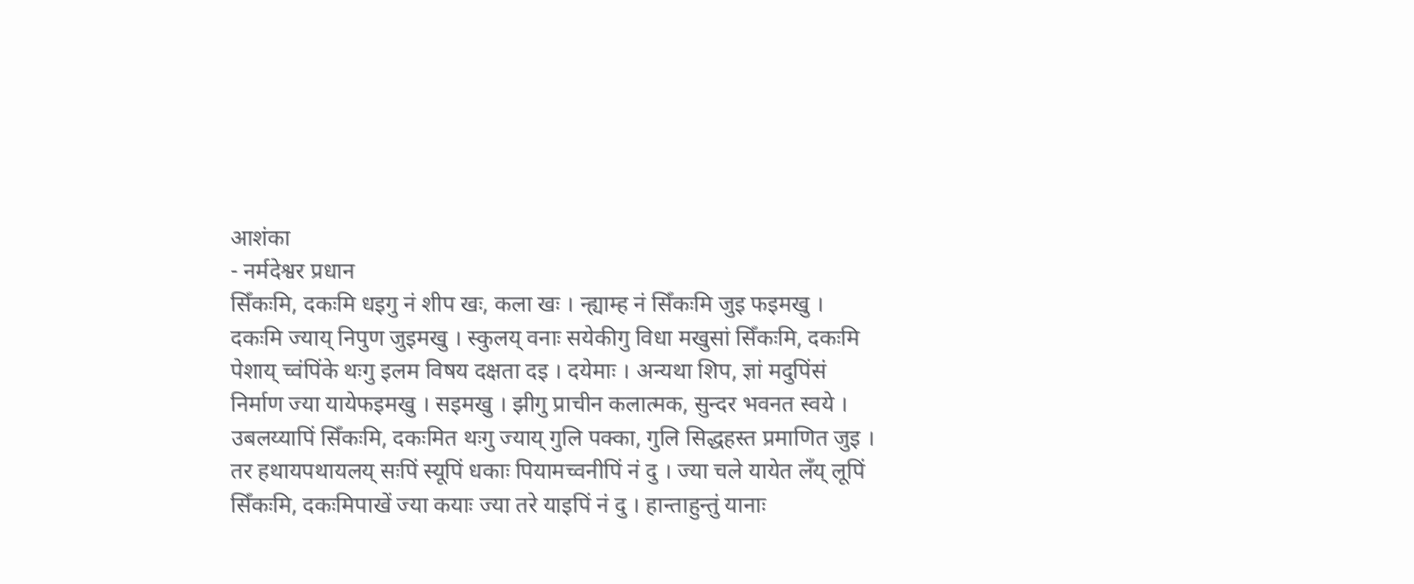आशंका
- नर्मदेश्वर प्रधान
सिँकःमि, दकःमि धइगु नं शीप खः, कला खः । न्ह्याम्ह नं सिँकःमि जुइ फइमखु । दकःमि ज्याय् निपुण जुइमखु । स्कुलय् वनाः सयेकीगु विधा मखुसां सिँकःमि, दकःमि पेशाय् च्वंपिंके थःगु इलम विषय दक्षता दइ । दयेमाः । अन्यथा शिप, ज्ञां मदुपिंसं निर्माण ज्या यायेफइमखु । सइमखु । झीगु प्राचीन कलात्मक, सुन्दर भवनत स्वये । उबलय्यापिं सिँकःमि, दकःमित थःगु ज्याय् गुलि पक्का, गुलि सिद्धहस्त प्रमाणित जुइ ।
तर हथायपथायलय् सःपिं स्यूपिं धकाः पियामच्वनीपिं नं दु । ज्या चले यायेत लँय् लूपिं सिँकःमि, दकःमिपाखें ज्या कयाः ज्या तरे याइपिं नं दु । हान्ताहुन्तुं यानाः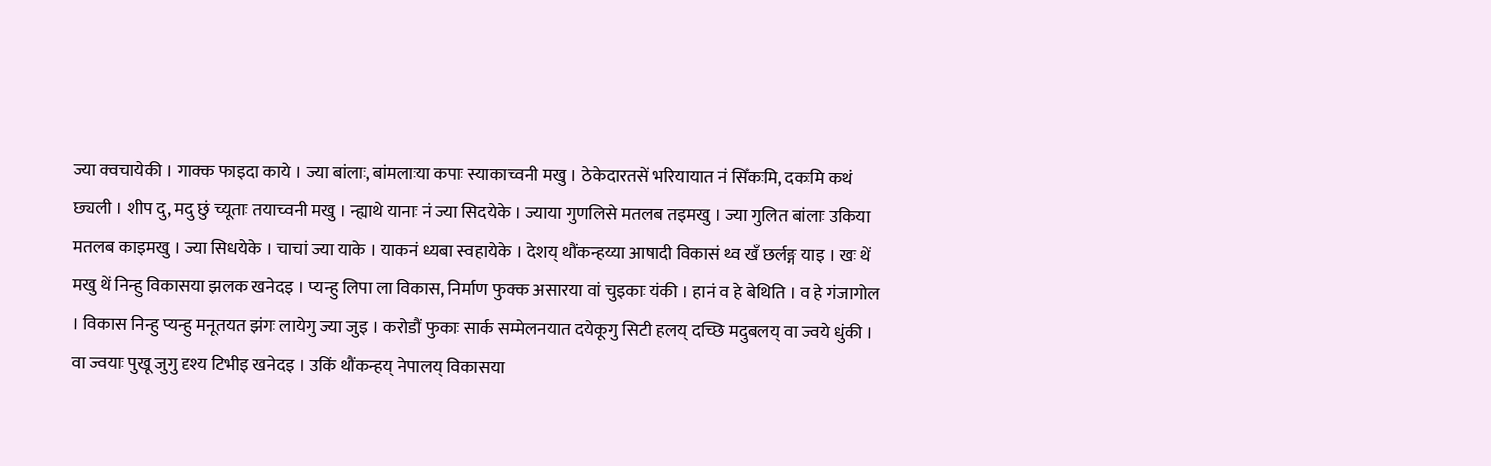ज्या क्वचायेकी । गाक्क फाइदा काये । ज्या बांलाः, बांमलाःया कपाः स्याकाच्वनी मखु । ठेकेदारतसें भरियायात नं सिँकःमि, दकःमि कथं छ्यली । शीप दु, मदु छुं च्यूताः तयाच्वनी मखु । न्ह्याथे यानाः नं ज्या सिदयेके । ज्याया गुणलिसे मतलब तइमखु । ज्या गुलित बांलाः उकिया मतलब काइमखु । ज्या सिधयेके । चाचां ज्या याके । याकनं ध्यबा स्वहायेके । देशय् थौंकन्हय्या आषादी विकासं थ्व खँ छर्लङ्ग याइ । खः थें मखु थें निन्हु विकासया झलक खनेदइ । प्यन्हु लिपा ला विकास, निर्माण फुक्क असारया वां चुइकाः यंकी । हानं व हे बेथिति । व हे गंजागोल । विकास निन्हु प्यन्हु मनूतयत झंगः लायेगु ज्या जुइ । करोडौं फुकाः सार्क सम्मेलनयात दयेकूगु सिटी हलय् दच्छि मदुबलय् वा ज्वये धुंकी । वा ज्वयाः पुखू जुगु दृश्य टिभीइ खनेदइ । उकिं थौंकन्हय् नेपालय् विकासया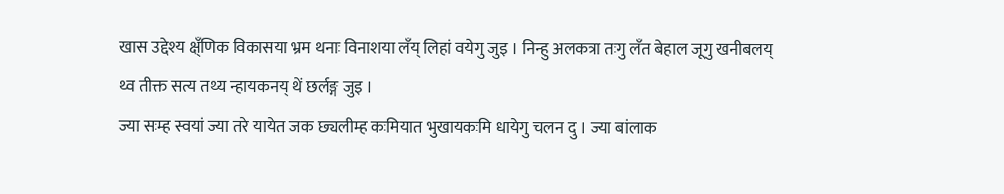खास उद्देश्य क्ष्ँणिक विकासया भ्रम थनाः विनाशया लँय् लिहां वयेगु जुइ । निन्हु अलकत्रा तःगु लँत बेहाल जूगु खनीबलय् थ्व तीक्त सत्य तथ्य न्हायकनय् थें छर्लङ्ग जुइ ।
ज्या सःम्ह स्वयां ज्या तरे यायेत जक छ्यलीम्ह कःमियात भुखायकःमि धायेगु चलन दु । ज्या बांलाक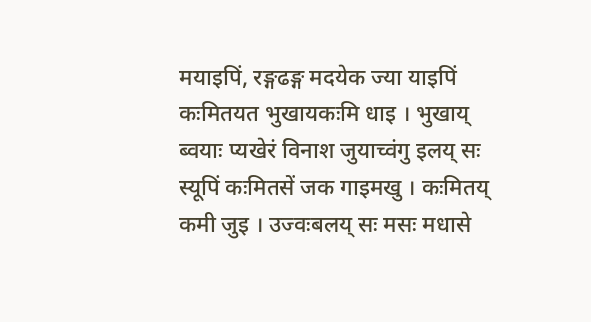मयाइपिं, रङ्गढङ्ग मदयेक ज्या याइपिं कःमितयत भुखायकःमि धाइ । भुखाय् ब्वयाः प्यखेरं विनाश जुयाच्वंगु इलय् सः स्यूपिं कःमितसें जक गाइमखु । कःमितय् कमी जुइ । उज्वःबलय् सः मसः मधासे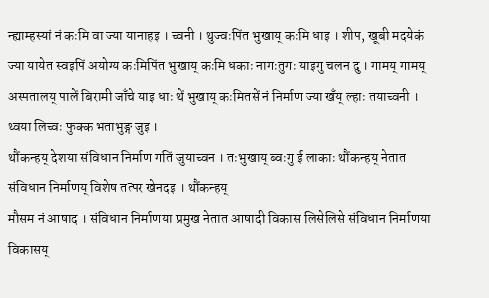न्ह्याम्हस्यां नं कःमि वा ज्या यानाहइ । च्वनी । थुज्वःपिंत भुखाय् कःमि धाइ । शीप, खूबी मदयेकं ज्या यायेत स्वइपिं अयोग्य कःमिपिंत भुखाय् कःमि धकाः नागःतुगः याइगु चलन दु । गामय् गामय् अस्पतालय् पालें बिरामी जाँचे याइ धाः थें भुखाय् कःमितसें नं निर्माण ज्या खँय् ल्हाः तयाच्वनी । थ्वया लिच्वः फुक्क भताभुङ्ग जुइ ।
थौंकन्हय् देशया संविधान निर्माण गतिं जुयाच्वन । तःभुखाय् ब्वःगु ई लाकाः थौंकन्हय् नेतात संविधान निर्माणय् विशेष तत्पर खेनदइ । थौंकन्हय्
मौसम नं आषाद । संविधान निर्माणया प्रमुख नेतात आषादी विकास लिसेलिसे संविधान निर्माणया विकासय्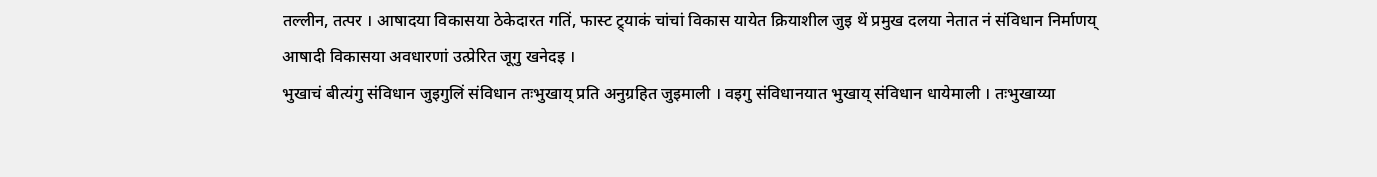तल्लीन, तत्पर । आषादया विकासया ठेकेदारत गतिं, फास्ट ट्र्याकं चांचां विकास यायेत क्रियाशील जुइ थें प्रमुख दलया नेतात नं संविधान निर्माणय् आषादी विकासया अवधारणां उत्प्रेरित जूगु खनेदइ ।
भुखाचं बीत्यंगु संविधान जुइगुलिं संविधान तःभुखाय् प्रति अनुग्रहित जुइमाली । वइगु संविधानयात भुखाय् संविधान धायेमाली । तःभुखाय्या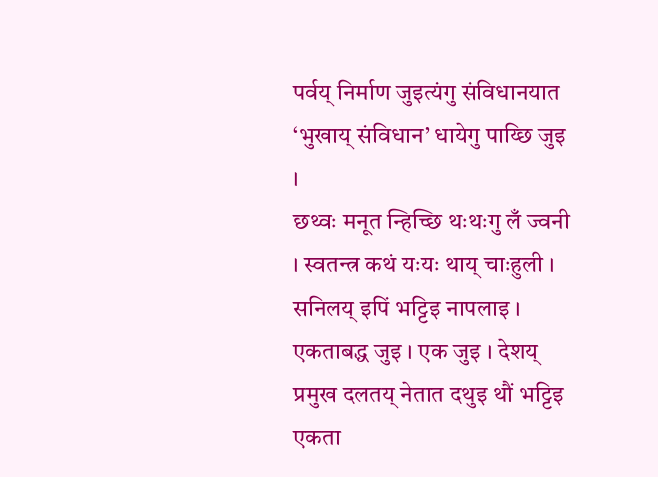पर्वय् निर्माण जुइत्यंगु संविधानयात ‘भुखाय् संविधान’ धायेगु पाय्छि जुइ ।
छथ्वः मनूत न्हिच्छि थःथःगु लँ ज्वनी । स्वतन्त्र कथं यःयः थाय् चाःहुली । सनिलय् इपिं भट्टिइ नापलाइ । एकताबद्ध जुइ । एक जुइ । देशय् प्रमुख दलतय् नेतात दथुइ थौं भट्टिइ एकता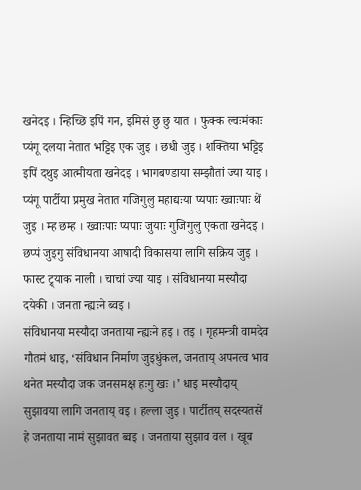खनेदइ । न्हिच्छि इपिं गन, इमिसं छु छु यात । फुक्क ल्वःमंकाः प्यंगू दलया नेतात भट्टिइ एक जुइ । छधी जुइ । शक्तिया भट्टिइ इपिं दथुइ आत्मीयता खनेदइ । भागबण्डाया सम्झौतां ज्या याइ । प्यंगू पार्टीया प्रमुख नेतात गजिगुलु महाद्यःया प्यपाः ख्वाःपाः थें जुइ । म्ह छम्ह । ख्वाःपाः प्यपाः जुयाः गुजिगुलु एकता खनेदइ । छप्पं जुइगु संविधानया आषादी विकासया लागि सक्रिय जुइ । फास्ट ट्र्याक नाली । चाचां ज्या याइ । संविधानया मस्यौदा दयेकी । जनता न्ह्यःने ब्वइ ।
संविधानया मस्यौदा जनताया न्ह्यःने हइ । तइ । गृहमन्त्री वामदेव गौतमं धाइ, ‘संविधान निर्माण जुइधुंकल, जनताय् अपनत्व भाव थनेत मस्यौदा जक जनसमक्ष हःगु खः ।’ धाइ मस्यौदाय् सुझावया लागि जनताय् वइ । हल्ला जुइ । पार्टीतय् सदस्यतसें हे जनताया नामं सुझावत ब्वइ । जनताया सुझाव वल । खूब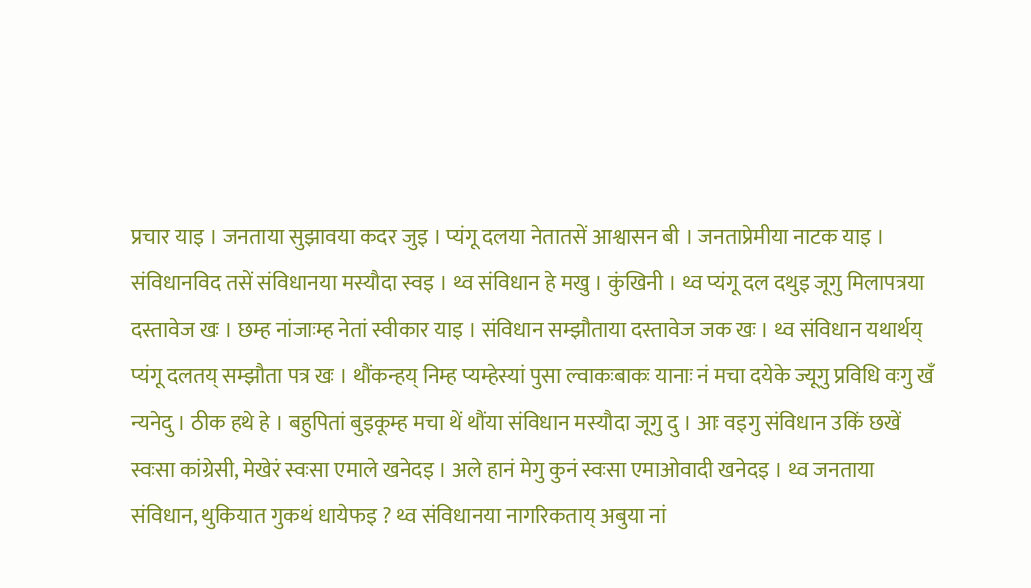प्रचार याइ । जनताया सुझावया कदर जुइ । प्यंगू दलया नेतातसें आश्वासन बी । जनताप्रेमीया नाटक याइ ।
संविधानविद तसें संविधानया मस्यौदा स्वइ । थ्व संविधान हे मखु । कुंखिनी । थ्व प्यंगू दल दथुइ जूगु मिलापत्रया दस्तावेज खः । छम्ह नांजाःम्ह नेतां स्वीकार याइ । संविधान सम्झौताया दस्तावेज जक खः । थ्व संविधान यथार्थय् प्यंगू दलतय् सम्झौता पत्र खः । थौंकन्हय् निम्ह प्यम्हेस्यां पुसा ल्वाकःबाकः यानाः नं मचा दयेके ज्यूगु प्रविधि वःगु खँ न्यनेदु । ठीक हथे हे । बहुपितां बुइकूम्ह मचा थें थौंया संविधान मस्यौदा जूगु दु । आः वइगु संविधान उकिं छखें स्वःसा कांग्रेसी, मेखेरं स्वःसा एमाले खनेदइ । अले हानं मेगु कुनं स्वःसा एमाओवादी खनेदइ । थ्व जनताया संविधान, थुकियात गुकथं धायेफइ ? थ्व संविधानया नागरिकताय् अबुया नां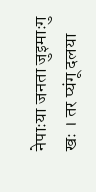नेपाःया जनता जुइमाःगु खः । तर प्यंगू दलया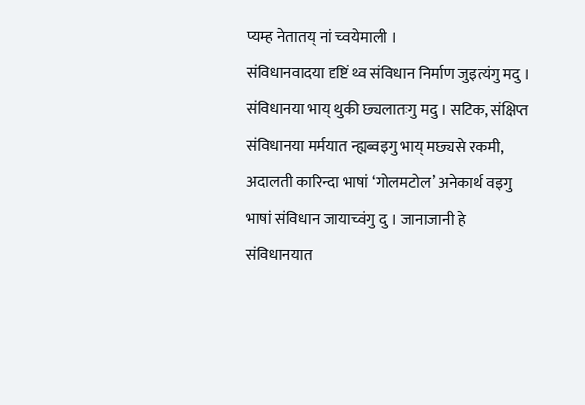प्यम्ह नेतातय् नां च्वयेमाली ।
संविधानवादया दृष्टिं थ्व संविधान निर्माण जुइत्यंगु मदु । संविधानया भाय् थुकी छ्यलातःगु मदु । सटिक, संक्षिप्त संविधानया मर्मयात न्ह्यब्वइगु भाय् मछ्यसे रकमी, अदालती कारिन्दा भाषां ‘गोलमटोल’ अनेकार्थ वइगु भाषां संविधान जायाच्वंगु दु । जानाजानी हे संविधानयात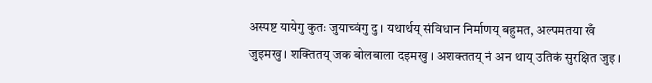अस्पष्ट यायेगु कुतः जुयाच्वंगु दु । यथार्थय् संविधान निर्माणय् बहुमत, अल्पमतया खँ जुइमखु । शक्तितय् जक बोलबाला दइमखु । अशक्ततय् नं अन थाय् उतिकं सुरक्षित जुइ ।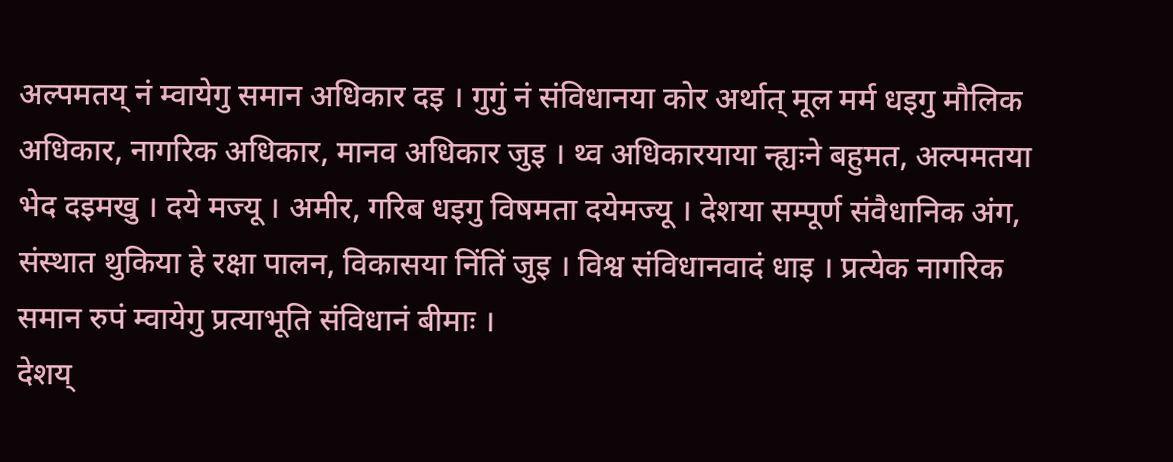अल्पमतय् नं म्वायेगु समान अधिकार दइ । गुगुं नं संविधानया कोर अर्थात् मूल मर्म धइगु मौलिक अधिकार, नागरिक अधिकार, मानव अधिकार जुइ । थ्व अधिकारयाया न्ह्यःने बहुमत, अल्पमतया भेद दइमखु । दये मज्यू । अमीर, गरिब धइगु विषमता दयेमज्यू । देशया सम्पूर्ण संवैधानिक अंग, संस्थात थुकिया हे रक्षा पालन, विकासया निंतिं जुइ । विश्व संविधानवादं धाइ । प्रत्येक नागरिक समान रुपं म्वायेगु प्रत्याभूति संविधानं बीमाः ।
देशय्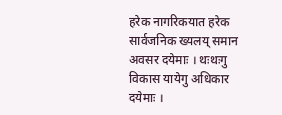हरेक नागरिकयात हरेक सार्वजनिक ख्यलय् समान अवसर दयेमाः । थःथःगु विकास यायेगु अधिकार दयेमाः ।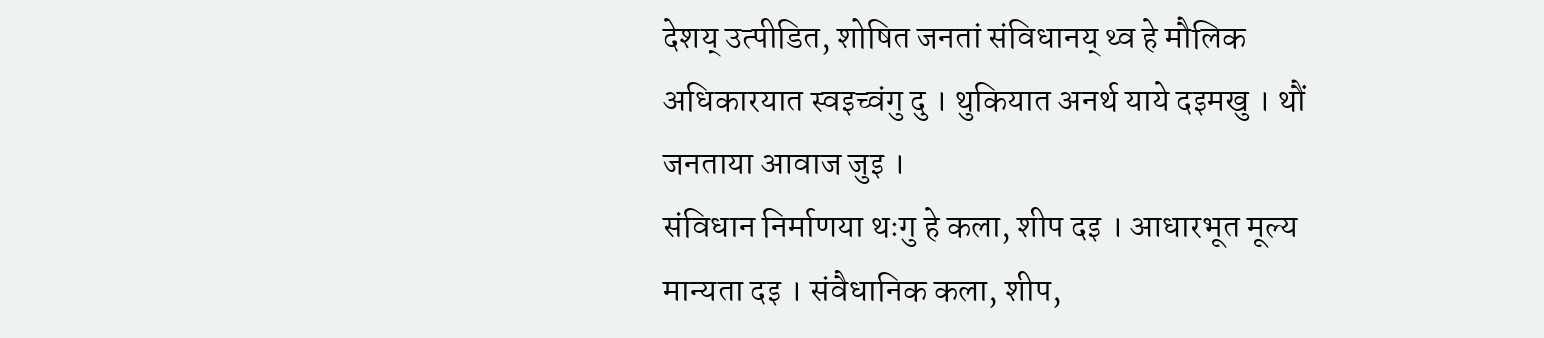देशय् उत्पीडित, शोषित जनतां संविधानय् थ्व हे मौलिक अधिकारयात स्वइच्वंगु दु । थुकियात अनर्थ याये दइमखु । थौं जनताया आवाज जुइ ।
संविधान निर्माणया थःगु हे कला, शीप दइ । आधारभूत मूल्य मान्यता दइ । संवैधानिक कला, शीप,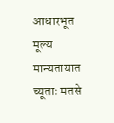आधारभूत मूल्य मान्यतायात च्यूताः मतसे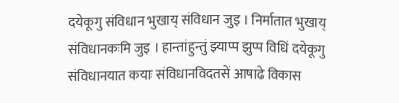दयेकूगु संविधान भुखाय् संविधान जुइ । निर्मातात भुखाय् संविधानकःमि जुइ । हान्तांहुन्तुं झ्याप्प झुप्प विधिं दयेकूगु संविधानयात कयाः संविधानविदतसें आषाढे विकास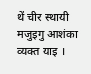थें चीर स्थायी मजुइगु आशंका व्यक्त याइ ।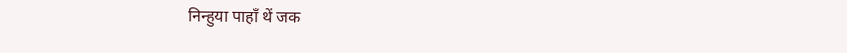निन्हुया पाहाँ थें जक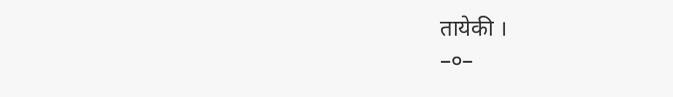तायेकी ।
–०–